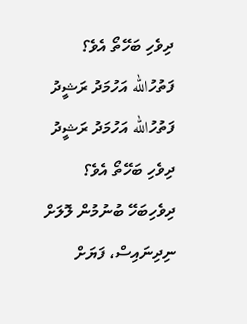ދިވެހި ބަހޭތޯ އެވެ؟
ފަތުހުالله އަހުމަދު ރަޝީދު
ފަތުހުالله އަހުމަދު ރަޝީދު
ދިވެހި ބަހޭތޯ އެވެ؟
ދިވެހިބަހޭ ބުނުމުން ލޮލަށް ނިދިނައިސް، ފަޔަށް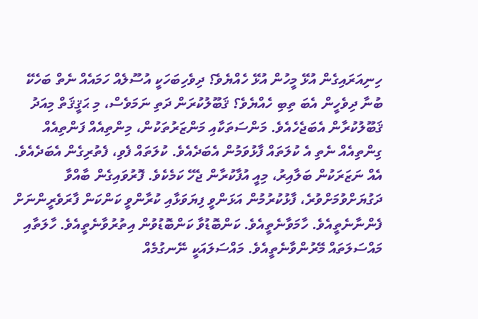ހިނިއަރައިގެން އުޅޭ މީހުން އުޅޭ ހެއްޔެވެ؟ ދިވެހިބަހަކީ އުސޫލެއް ހަމައެއް ނެތް ބަހެކޭ ބުނާ ދިވެހީން އެބަ ތިބި ހެއްޔެވެ؟ ޤަބޫލުކުރަން ދަތި ނަމަވެސް، މި ޙަޤީޤަތް މިއަދު ޤަބޫލުކުރާން އެބަޖެހެއެވެ. މަންސަތަކާއި މަންޒަރުތަކުން، މިންތިއެއް ފަންތިއެއް ގިންތިއެއް ނެތި އެ ކުލަތައް ފާޅުވަމުން އެބަދެއެވެ. ކުލަތައް ފެވި، ފެތުރިގެން އެބަދެއެވެ. އެއް ނަޒަރަކުން ބަލާއިރު، މިއީ އުފާކުރާން ޖެހޭ ކަމެކެވެ. ފޮރުވައިގެން ބާއްވާ ދަގުޔަށްވުމަށްވުރެ، ފާޅުކުރުމުން އަޅަންވީ ފިޔަވަޅާއި ކުރާންވީ ކަންކަން ފާރަވެރީންނަށް ފެންނާނެތީއެވެ. ހާމަވާނެތީއެވެ. ކަންބޮޑުވާ ކަންބޮޑުވުން އިތުރުވާނެތީއެވެ. ހާލަތާއި މައްސަލަތައް މޭރުންވާނެތީއެވެ. މައްސަލައަކީ ނޭނގުމެއް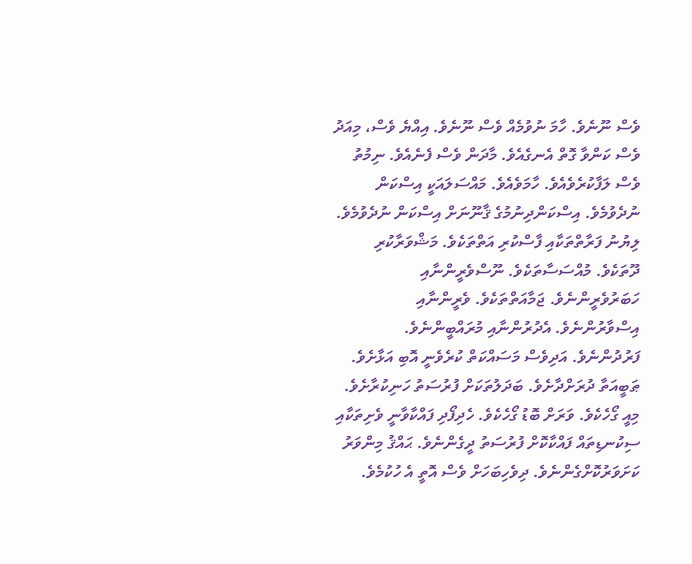ވެސް ނޫނެވެ. ހާމަ ނުވުމެއް ވެސް ނޫނެވެ. އިއްޔެ ވެސް، މިއަދު ވެސް ކަންވާ ގޮތް އެނގެއެވެ. މާދަން ވެސް ފެނެއެވެ. ނިމުތު ވެސް ލަފާކުރެވެއެވެ. ހާމަވެއެވެ. މައްސަލައަކީ އިސްކަން ނުދެވުމެވެ. އިސްކަންދިނުމުގެ ޤާނޫނަށް އިސްކަން ނުދެވުމެވެ. ލިޔުނު ފަރާތްތަކާއި ފާސްކުރި އަތްތަކެވެ. މަޝްވަރާކުރި ދޫތަކެވެ. މުއްސަސާތަކެވެ. ނޫސްވެރީންނާއި ހަބަރުވެރީންނެވެ. ޖަމާއަތްތަކެވެ. ވެރީންނާއި އިސްވާރުންނެވެ. އެދުރުންނާއި މުރައްބީންނެވެ. ފަރުދުންނެވެ. އަދިވެސް މަސައްކަތް ކުރެވެނީ އޮބި އަޅާށެވެ. ޠަބީއަތާ ދުރަށްދާށެވެ. ބަދަލުތަކަށް ފުރުސަތު ހަނިކުރާށެވެ. މިއީ ގޯހެކެވެ. ވަރަށް ބޮޑު ގޯހެކެވެ. ހެދިފޯދި ފައްކާވާނީ ވެށިތަކާއި ސިކުނޑިތައް ފައްކާކޮށް ފުރުސަތު ދީގެންނެވެ. ޙައްޤު މިންވަރު ކަށަވަރުކޮށްގެންނެވެ. ދިވެހިބަހަށް ވެސް އޮތީ އެ ހުކުމެވެ.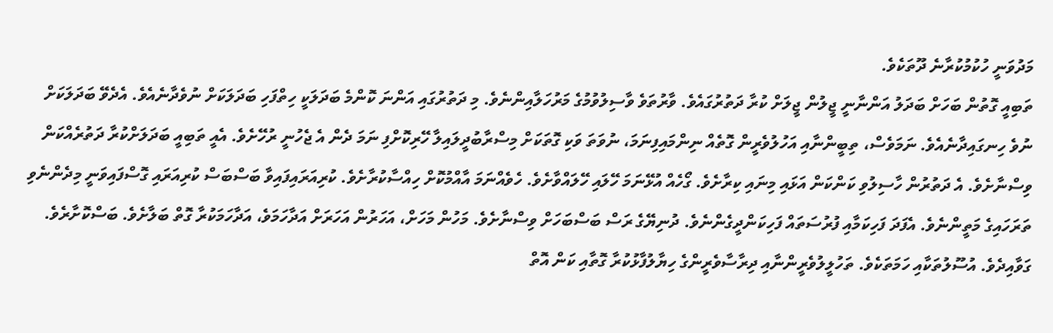މަދުވަނީ ހުކުމުކުރާނެ ދޫތަކެވެ.
ތަބިއީ ގޮތުން ބަހަށް ބަދަލު އަންނާނީ ޖީލުން ޖީލަށް ކުރާ ދަތުރުގައެވެ. ވާރުތަވެ ވާސިލުވުމުގެ މަރުހަލާއިންނެވެ. މި ދަތުރުގައި އަންނަ ކޮންމެ ބަދަލަކީ ހިތްފަހި ބަދަލަކަށް ނުވެދާނެއެވެ. އެދެވޭ ބަދަލަކަށް ނުވެ ހިނގައިދާނެއެވެ. ނަމަވެސް، ތިބީންނާއި އަހުލުވެރީން ގޮތެއް ނިންމައިފިނަމަ، ނުވަތަ ވަކި ގޮތަކަށް މިސްރާބުދީލައިލާ ހޭރިކޮށްފި ނަމަ ދެން އެ ޖެހުނީ ރުހޭށެވެ. އެއީ ތަބިއީ ބަދަލަށްކުރާ ދަތުރެއްކަން ވިސްނާށެވެ. އެ ދަތުރުން ހާސިލުވި ކަންކަން އަޅައި މިނައި ކިރާށެވެ. ގޯހެއް އުޅޭނަމަ ހޭލައި ހޭލައްވާށެވެ. ހެވެއްނަމަ އާއްމުކޮށް ހިއްސާކުރާށެވެ. ކުރިއަރައިފައިވާ ބަސްބަސް ކުރިއަރައި ގޮސްފައިވަނީ މިދެންނެވި ތަރަހައިގެ މަތީންނެވެ. އެފަދަ ފަހިކަމާއި ފުރުސަތައް ފަހިކަންދީގެންނެވެ. ދުނިޔޭގެ ރަސް ބަސްބަހަށް ވިސްނާށެވެ. މަހުން މަހަށް، އަހަރުން އަހަރަށް އަދާހަމަވެ، އަދާހަމަކުރާ ގޮތް ބަލާށެވެ. ބަސްކޮށާރެވެ. ގަވާއިދެވެ. އުސޫލުތަކާއި ހަމަތަކެވެ. ތަހުލީލުވެރީންނާއި ދިރާސާވެރީންގެ ހިޔާލުފާޅުކުރާ ގޮތާއި ކަން އޮތް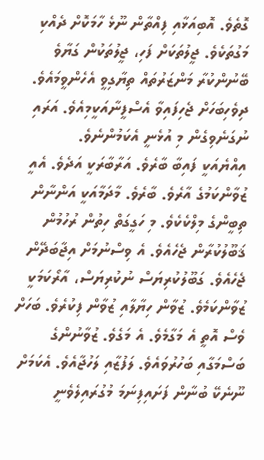ގޮތެވެ. އޮބިއަޅާއި ފިއްތާން ނޫޅެ ހާމަކޮށް ދެއްކި މަގުތަކެވެ. ޖީލުތަކަށް ފަހި، ޖީލުތަކުން ގަޔާވެ ބޭނުންކުރާ މަންޒަރުތައް ތިޔާގިވީ އެހެންވީމައެވެ. ދިވެހިބަހަށް ޖެހިފައިވާ އެސްފީނާއަކީމިއެވެ. އަރައި ނުގަނެވިގެން މި އުޅެނީ އެކަމުންނެވެ.
އިއްޔެއަކީ ފައިބާ ބާރެވެ. އަރާބާރަކީ އަދެވެ. އެއީ ޒުވާންކަމުގެ އާރެވެ. ބާރެވެ. މާދަމާއަކީ އަންނާން ތިބީންގެ މިލްކެކެވެ. މި ހަގީގަތް ހިތުން ރުހުމުން ޤަބޫލުކުރާން ޖެހެއެވެ. އެ ވިސްނުމަށް އިޖާބަދޭން ޖެހެއެވެ. ގަބޫލުކުރިޔަސް ނުކުރިޔަސް، އާރޯކަމަކީ ޒުވާންކަމެވެ. ޒުވާން ހިޔާލާއި ޒުވާން ފިކުރެވެ. ބަހަށް ވެސް އޮތީ އެ މަގާމެވެ. އެ މަގެވެ. ޒުވާނުންގެ ބަސްމަގާއި ބަހުރުވައެވެ. ލަފުޒާއި ލަހުޖާއެވެ. އެކަމަށް ނޫނެކޭ ބުނާން ފަށައިފިނަމަ މުގުރައިލެވެނީ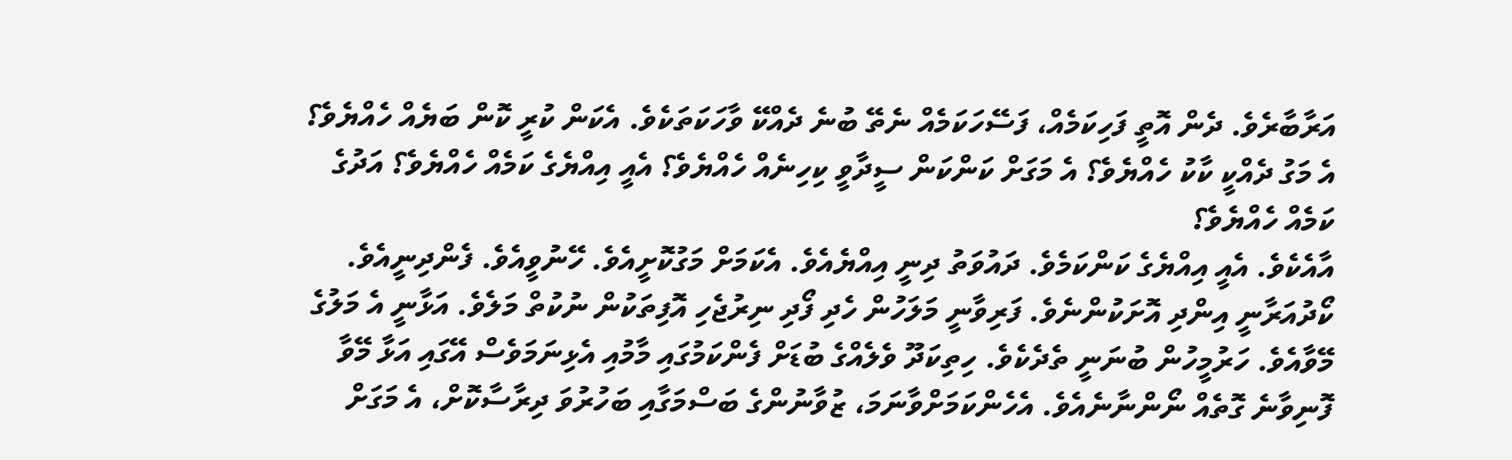އަރާބާރެވެ. ދެން އޮތީ ފަހިކަމެއް، ފަސޭހަކަމެއް ނެތޭ ބުނެ ދެއްކޭ ވާހަކަތަކެވެ. އެކަން ކުރީ ކޮން ބަޔެއް ހެއްޔެވެ؟ އެ މަގު ދެއްކީ ކާކު ހެއްޔެވެ؟ އެ މަގަށް ކަންކަން ސީދާވީ ކިހިނެއް ހެއްޔެވެ؟ އެއީ އިއްޔެގެ ކަމެއް ހެއްޔެވެ؟ އަދުގެ ކަމެއް ހެއްޔެވެ؟
އާއެކެވެ. އެއީ އިއްޔެގެ ކަންކަމެވެ. ދައުވަތު ދިނީ އިއްޔެއެވެ. އެކަމަށް މަގުކޮށީއެވެ. ހޭނުވީއެވެ. ފެންދިނީއެވެ. ކޯދުއަރާނީ އިންދި އޮށަކުންނެވެ. ފަރިވާނީ މަލަހުން ހެދި ފޯދި ނިރުޖެހި އޮފިތަކުން ނުކުތް މަލެވެ. އަޅާނީ އެ މަލުގެ މޭވާއެވެ. ހަރުމީހުން ބުނަނީ ތެދެކެވެ. ހިތިކަދޫ ވެލެއްގެ ބުޑަށް ފެންކަމުގައި މާމުއި އެޅިނަމަވެސް އޭގައި އަޅާ މޭވާ ފޮނިވާނެ ގޮތެއް ނޯންނާނެއެވެ. އެހެންކަމަށްވާނަމަ، ޒުވާނުންގެ ބަސްމަގާއި ބަހުރުވަ ދިރާސާކޮށް، އެ މަގަށް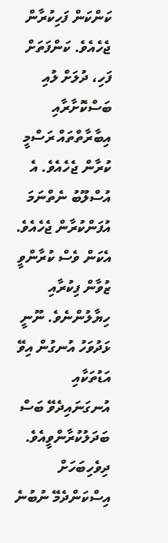ކަންކަން ފަހިކުރާން ޖެހެއެވެ. ކަންފަތަށް ފަހި، ދުލަށް ލުއި ބަސްކޮށާރާއި އިބާރާތްތައް ރަސްމީ ކުރާން ޖެހެއެވެ. އެ އުސްލޫބު ނެތްނަމަ އުފަންކުރާން ޖެހެއެވެ. އެކަން ވެސް ކުރާންވީ ޒުވާން ފިކުރާއި ހިޔާލުންނެވެ. ނޫނީ ޅަދުވަހު އުނގުން އިވޭ އަޑުތަކާއި އުނގަނައިދެވޭ ބަސް ބަދަލުކުރާންވީއެވެ. ދިވެހިބަހަށް އިސްކަންދެމޭ ނުބުނެ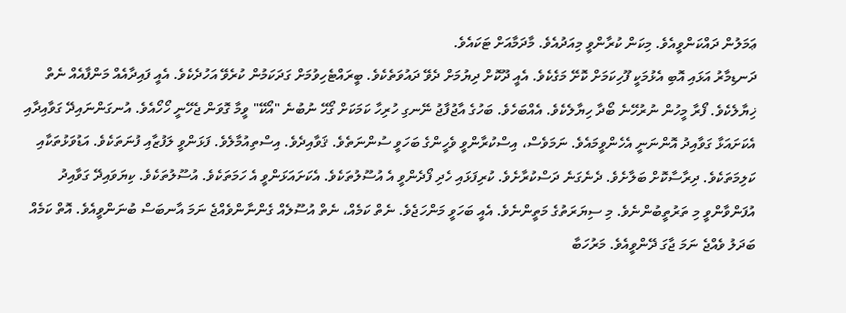ޢަމަލުން ދައްކަންވީއެވެ. މިކަން ކުރާންވީ މިއަދުއެވެ. މާދަމާއަށް ޓަކައެވެ.
ދަނޑިމާރު އަޅައި އޮބި އެޅުމަކީ ފޫހިކަމަށް ކޮށޭ މަގެކެވެ. އެއީ ދޫކޮށް ދިޔުމަށް ދެވޭ ދައުވަތެކެވެ. ބީރައްޓެހިވުމަށް ގަދަކަމުން ކުރެވޭ އަހުދެކެވެ. އެއީ ފައިދާއެއް މަންފާއެއް ނެތް ޚިޔާލެކެވެ. ފޯރާ މީހުން ނުރުހޭނެ ބޯދާ ހިޔާލެކެވެ. އެއްބަހެވެ. ބަހުގެ އާޖުފާޖު ނޭނގި ހުރިހާ ކަމަކަށް ގޯހޭ ނުބުނެ "އޯކޭ" ވީމާ ގޮވަން ޖެހޭނީ ހޯހޯއެވެ. އުނގަންނައިދޭ ގަވާއިދާއި އެކަށައަޅާ ގަވާއިދު އޮންނަނީ އެހެންވީމައެވެ. ނަމަވެސް، އިސްކުރާންވީ ވެހީންގެ ބަހަވީ ސުންނަތެވެ. ޤަވާއިދެވެ. އިސްތިއުމާލެވެ. ފަޅަންވީ ލަފުޒާއި ފުނަތަކެވެ. އަޑުވަޅުތަކާއި ކަލިމަތަކެވެ. ދިރާސާކޮށް ބަލާށެވެ. ދެނެގަނެ ދަސްކުރާށެވެ. ކުރިފަޅައި ހެދި ފޯދެންވީ އެ އުސޫލުތަކެވެ. އެކަށައަޅަންވީ އެ ހަމަތަކެވެ. އުސޫލުތަކެވެ. ކިޔަވައިދޭ ގަވާއިދު އުފަންވާންވީ މި ތަރުތީބުންނެވެ. މި ސިޔަރަތުގެ މަތީންނެވެ. އެއީ ބަހަވީ މަންހަޖެވެ. ނެތް ކަމެއް، ނެތް އުސޫލެއް ގެންނާންވެއްޖެ ނަމަ އާނބަސް ބުނަންވީއެވެ. އޮތް ކަމެއް ބަދަލު ވެއްޖެ ނަމަ ޖާގަ ދޭންވީއެވެ. މަރުހަބާ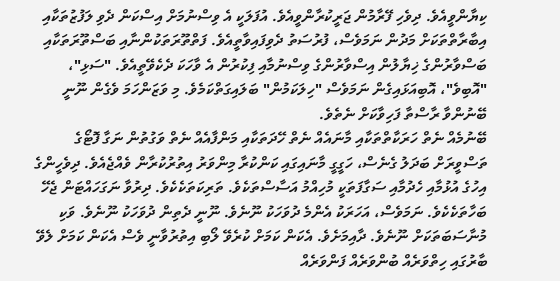ކިޔާންވީއެވެ. ދިވެހި ފޭރާމުން ޖަރީކުރާންވީއެވެ. އުފަލަކީ އެ ވިސްނުމަށް އިސްކަން ދެވި ލަފުޒުތަކާއި އިބާރާތްތަކަށް މަދުން ނަމަވެސް، ފުރުސަތު ދެވިފައިވާތީއެވެ. ފަތްތޫރަތަކުންނާއި ބަސްތޫރަތަކާއި ބަސްވާރުންގެ ޚިޔާލުން އިސްވާރުންގެ ވިސްނުމާއި ފިކުރުން އެ ވާހަކަ ދެކެވޭތީއެވެ. "ސަޅި"، "އޮބިވެ"، އޮބިއަޅައިގެން ނަމަވެސް "ހިލަކަމުން" ބަލައިގަތްކަމެވެ. މި ވަޒަންހަމަ ވެގެން ނޫނީ ބޭނުންވާ ރާސްތާ ފަހިވާކަށް ނެތެވެ.
ބޭނުމެއް ނެތް ހަރަކާތްތަކާއި މާނައެއް ނެތް ހޭދަތަކާއި މަންފާއެއް ނެތް ވަގުތުން ނަގާ ފޮޓޯގެ ތަސްވީރަށް ބަދަލު ގެނެސް، ހަގީގީ މާނައިގައި ކަންކުރާ މިންވަރު އިތުރުކުރާން ވެއްޖެއެވެ. ދިވެހީންގެ އިހުގެ އުޅުމާއި ހެދުމާއި ސަގާފަތަކީ މުހިއްމު އަސާސްތަކެވެ. ތަރިކަތަކެކެވެ. ދިރުވާ ނަގަހައްޓަން ޖެހޭ ބަހާތަކެކެވެ. ނަމަވެސް، އަހަރަކު އެންމެ ދުވަހަކު ނޫނެވެ. ނޫނީ ދެތިން ދުވަހަކު ނޫނެވެ. ވަކި މުނާސަބަތަކަށް ނޫނެވެ. ދާއިމަށެވެ. އެކަން ކަމަށް ކުރެވޭ ލޯބި އިތުރުވާނީ ވެސް އެކަން ކަމަށް ލެވޭ ބާރުގައި ހިތްވަރެއް ބުންވަރެއް ފަންވަރެއް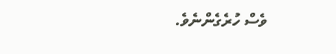ވެސް ހުރެގެންނެވެ.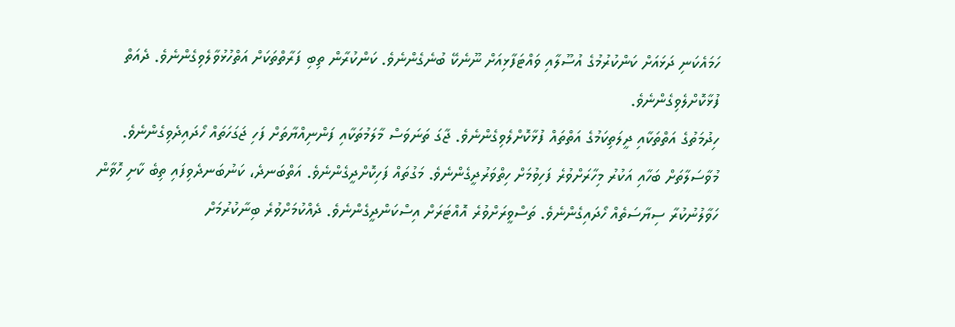ހަމައެކަނި ދަޅައަށް ކަންކުރުމުގެ އުސޫލާއި ވައްޓަފާޅިއަށް ނޫނެކޭ ބުނެގެންނެވެ. ކަންކުރާން ތިބި ފަރާތްތަކަށް އަތްހުޅުވާލެވިގެންނެވެ. ދެއަތް ފުޅާކޮށްލެވިގެންނެވެ.
ހިދުމަތުގެ އަތްތަކާއި ދީލަތިކަމުގެ އަތްތައް ފުޅާކޮށްލެވިގެންނެވެ. ޖާގަ ތަނަވަސް މާލަމުތަކާއި ފަންނިއްޔާތަށް ފަހި ޖަގަހަތައް ހޯދައިދެވިގެންނެވެ. މުވާސަލާތަށް ބަހާއި އަކުރު މިހާރަށްވުރެ ފަހިވުމަށް ހިތްވަރުދީގެންނެވެ. މަގުތައް ފަހިކޮށްދީގެންނެވެ. އަތްބަނދެ، ކަނުބަނދެވިފައި ތިބެ ކާށި ހޮވާން ހަވާލުނުކުރާ ސިޔާސަތެއް ހޯދައިގެންނެވެ. ތަސްވީރަށްވުރެ އޮއްޓަރަށް އިސްކަންދީގެންނެވެ. ދެއްކުމަށްވުރެ ބިނާކުރުމަށް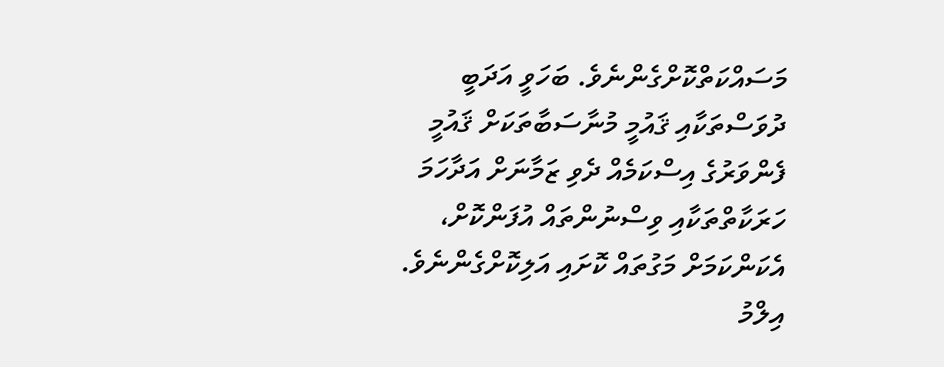މަސައްކަތްކޮށްގެންނެވެ. ބަހަވީ އަދަބީ ދުވަސްތަކާއި ޤައުމީ މުނާސަބާތަކަށް ޤައުމީ ފެންވަރުގެ އިސްކަމެއް ދެވި ޒަމާނަށް އަދާހަމަ ހަރަކާތްތަކާއި ވިސްނުންތައް އުފަންކޮށް، އެކަންކަމަށް މަގުތައް ކޮށައި އަލިކޮށްގެންނެވެ.
އިލްމު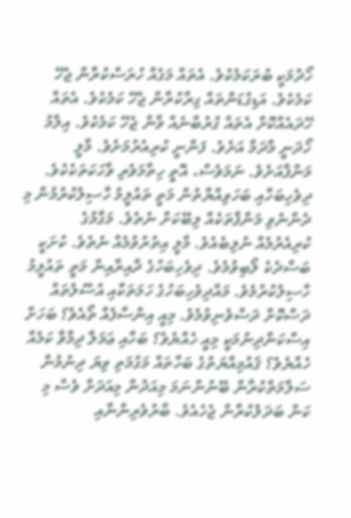ހޯދުމަކީ ބުރަކަމެކެވެ. އެތައް މަގެއް ހުރަސްކުރާން ޖެހޭ ކަމެކެވެ. އަޑިގުޑަންތައް ގިރާކުރާން ޖެހޭ ކަމެކެވެ. އެތައް ހޭދައެއްކޮށް އެތައް ގުރުބާނެއް ވާން ޖެހޭ ކަމެކެވެ. އިލްމު ހޯދަނީ މާދަމާ އަށެވެ. ފަންނީ ކުރިއެރުމަށެވެ. މާލީ މަންފާއަށެވެ. ނަމަވެސް، އޮތީ ހިތާމަވެރި ވާހަކަތަކެކެވެ. ދިވެހިބަހާއި ބަހަވިއްޔާތުން މަތީ ތައުލީމު ހާސިލުކުރުމުން މި ދެންނެވި މަންފާތަކެއް ލިބޭކަށް ނެތެވެ. މަގާމުގެ ކުރިއެރުމެއް ނުލިބެއެވެ. މާލީ އިތުރުވުމެއް ނެތެވެ. ކުށަކީ ބަސްދެކެ ލޯބިވުމެވެ. ދިވެހިބަހުގެ ދާއިރާއިން މަތީ ތައުލީމު ހާސިލުކުރުމެވެ. މައްދިވެހިބަހުގެ ހަމަތަކާއި އުސޫލުތައް ދަސްކޮށް ދަސްވެނިވުމެވެ. މިއީ އިންސާފެއް ތޯއެވެ؟ ބަހަށް އިސްކަންދިނުމަކީ މިއީ ހެއްޔެވެ؟ ބަހާއި ޢަމަލާ ދިމާވާ ކަމެއް ހެއްޔެވެ؟ ޤައުމިއްޔަތުގެ ބަހާތައް މަގުމަތި ވިޔަ ދިނުމުން ސަލާމަތްކުރާން ބޭނުންނަމަ މިއަދުން މިއަދަށް ވެސް މި ކަން ބަދަލުކުރާން ޖެހެއެވެ. ބާރުވެރިންނާއި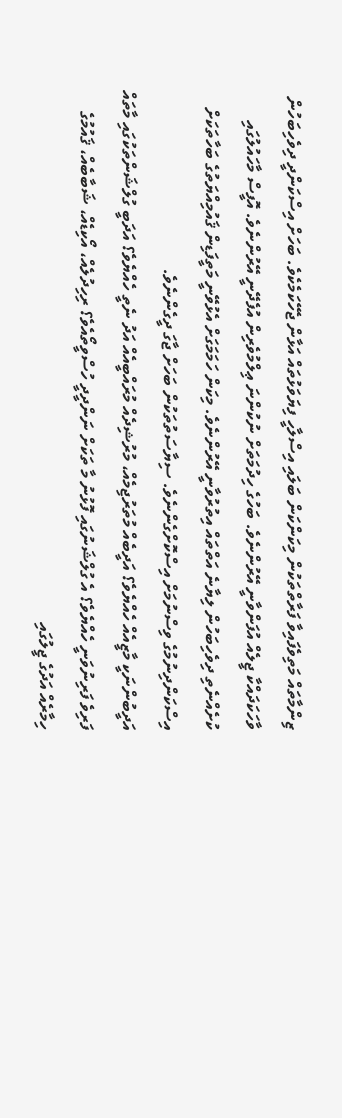ޒިންމާތައް މަތިވެފައިވާ ފަރާތްތަކުން މިކަންކަން ބަލައި އިސްލާހީ ފިޔަވަޅުތައް އަޅާން ޖެހޭކަމެކެވެ. ބަހަށް އިސްކަންދީ ދިވެހިބަހުން ވާހަކަދައްކާ ޖީލެއް އުފަންވާނީ އޭރުންނެވެ. ބަހުގެ ހިދުމަތަށް ނުކުންނަ ޢިލްމުވެރިން އުފެދޭނީ އޭރުންނެވެ. އޮފީސް މާހައުލުގައި ކުށެއްނެތި ދިވެހިބަހުން ލިޔާނެ އަތްތައް އިތުރުވާނީ އޭރުންނެވެ. މިކަން ހަމަމަގަށް އެޅުވޭނީ މަތީފަޑިން ޤައުމިއްޔަތުގެ ބަހާތަކަށް އިސްކަންދިނުމުގެ ވިސްނުމަށް އިސްކޮށްގެންނެވެ. ސިޔާސަތުތަކުން ބަހަށް ޖާގަ ދީގެންނެވެ.
އަދީބުންނަކީ މާޒީއެއް ހެއްޔެވެ؟ އަދީބެއް މުތަރުޖިމެއް، މުރުޝިދެއް މުރައްބީއެއް އަދު ނެތީ ހެއްޔެވެ؟ އަދަބީ ގުލްޝަންތަކުގައި މާތައް ފަރިވެ ފަރިނުވަނީ ހެއްޔެވެ؟ އެ ގުލްޝަނުގައި ފޮޅުނު މާ ތަކަށް ނަންދީދީ ހުސްވީތޯއެވެ؟ ރިހިދުލެއް، އޯކިޑެއް، ޝަބާބެއް، ޤައުމުގެ ހިމާރެއް އަދުގެ ޖީލުގައި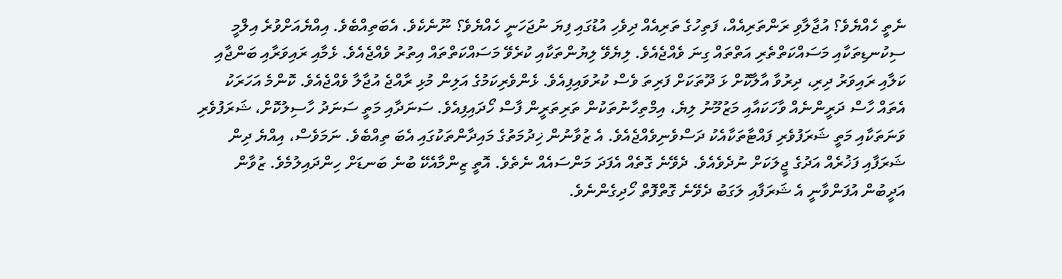ނެތީ ހެއްޔެވެ؟ އުޖާލާވި ރަންތަރިއެއް، ފަތިހުގެ ތަރިއެއް ދިވެހި އުޑުގައި ފިޔަ ނުޖަހަނީ ހެއްޔެވެ؟ ނޫނެކެވެ. އެބަތިއްބެވެ. އިއްޔެއަށްވުރެ އިލްމީ ސިކުނޑިތަކާއި މަސައްކަތްތެރި އަތްތައް ގިނަ ވެއްޖެއެވެ. ލިޔެވޭ ލިޔުންތަކާއި ކުރެވޭ މަސައްކަތްތައް އިތުރު ވެއްޖެއެވެ. ޅެމާއި ރައިވަރާއި ބަންޖާއި ކަލާއި ރައިވަރު ދިރި، ދިރުވާ އާލާކޮށް ޅަ ދޫތަކަށް ފަރިތަ ވެސް ކުރުވައިފިއެވެ. ޅެންވެރިކަމުގެ އަލިން މުޅި ރާއްޖެ އުޖާލާ ވެއްޖެއެވެ. ކޮންމެ އަހަރަކު އެތައް ހާސް ދަރީންނެއް ވާހަކައާއި މަޒުމޫނު ލިޔެ، އިމްތިހާނުތަކުން ތަރިތަރީން ފާސް ހޯދައިފިއެވެ. ސަނަދާއި މަތީ ސަނަދު ހާސިލުކޮށް، ޝަރަފުވެރި ވަނަތަކާއި މަތީ ޝަރަފުވެރި ފައްޓާތަކާއެކު ދަސްވެނިވެއްޖެއެވެ. އެ ޒުވާނުން ޚިދުމަތުގެ މައިދާންތަކުގައި އެބަ ތިއްބެވެ. ނަމަވެސް، އިއްޔެ ދިން ޝަރަފާއި ފަޚުރެއް އަދުގެ ޖީލަކަށް ނުދެވެއެވެ. ދެވޭނެ ގޮތެއް އެފަދަ މަންސައެއް ނެތެވެ. އޮތީ ޒިންމާއެކޭ ބުނެ ބަނޑަށް ހިންދައިލުމެވެ. ޒުވާން އަދީބުން އުފަންވާނީ އެ ޝަރަފާއި ލަގަބު ދެވޭނެ ގޮތްފޮތް ހޯދިގެންނެވެ.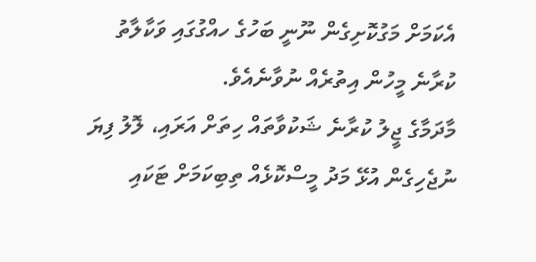އެކަމަށް މަގުކޮށިގެން ނޫނީ ބަހުގެ ހއްގުގައި ވަކާލާތު ކުރާނެ މީހުން އިތުރެއް ނުވާނެއެވެ.
މާދަމާގެ ޖީލު ކުރާނެ ޝަކުވާތައް ހިތަށް އަރައި، ލޮލު ފިޔަ ނުޖެހިގެން އުޅޭ މަދު މީސްކޮޅެއް ތިބިކަމަށް ޓަކައި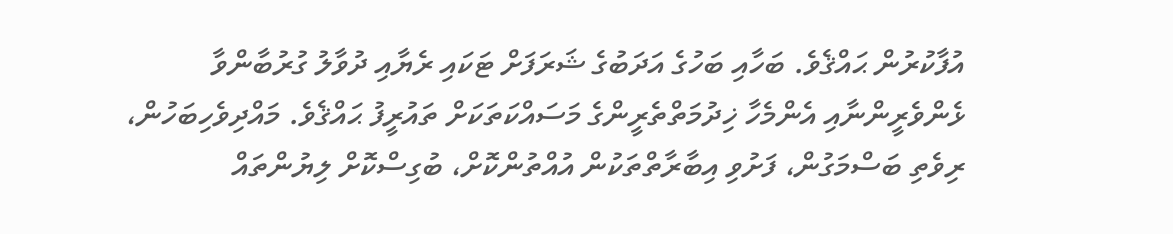އުފާކުރުން ޙައްޤެވެ. ބަހާއި ބަހުގެ އަދަބުގެ ޝަރަފަށް ޓަކައި ރެޔާއި ދުވާލު ގުރުބާންވާ ޅެންވެރީންނާއި އެންމެހާ ޚިދުމަތްތެރީންގެ މަސައްކަތަކަށް ތައުރީފު ޙައްޤެވެ. މައްދިވެހިބަހުން، ރިވެތި ބަސްމަގުން، ފަށުވި އިބާރާތްތަކުން އުއްތުންކޮށް، ބުގިސްކޮށް ލިޔުންތައް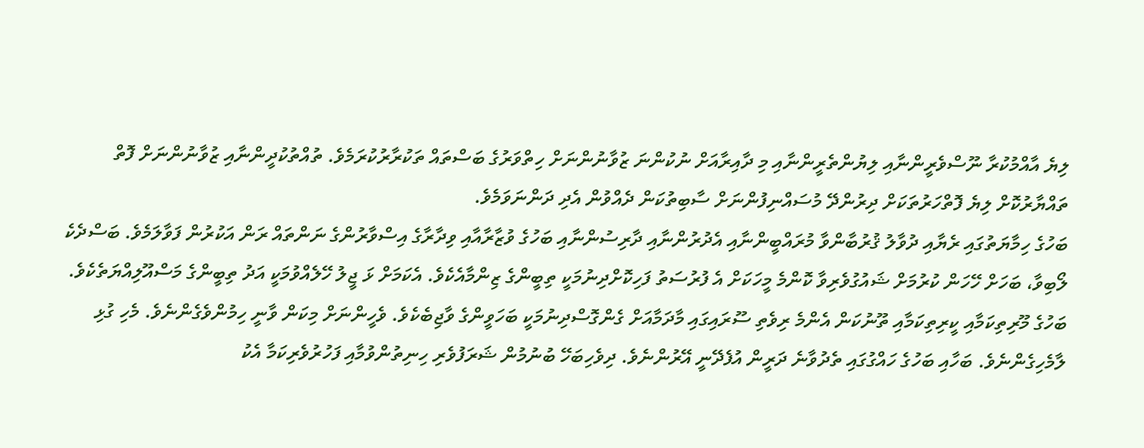ލިޔެ އާއްމުކުރާ ނޫސްވެރީންނާއި ލިޔުންތެރީންނާއި މި ދާއިރާއަށް ނުކުންނަ ޒުވާނުންނަށް ހިތްވަރުގެ ބަސްތައް ތަކުރާރުކުރަމެވެ. ތުއްތުކުދީންނާއި ޒުވާނުންނަށް ފޮތް ތައްޔާރުކޮށް ލިޔެ ފޮތްހަރުތަކަށް ދިރުންދޭ މުސައްނިފުންނަށް ސާބިތުކަން ދެއްވުން އެދި ދަންނަވަމެވެ.
ބަހުގެ ހިމާޔަތުގައި ރެޔާއި ދުވާލު ޤުރުބާންވާ މުރައްބީންނާއި އެދުރުންނާއި ދާރިސުންނާއި ބަހުގެ ވުޒާރާއާއި ވިދާރާގެ އިސްވާރުންގެ ނަންތައް ރަން އަކުރުން ފަވާލަމެވެ. ބަސްދެކެ ލޯބިވާ، ބަހަށް ހޭހަން ކުރުމަށް ޝައުގުވެރިވާ ކޮންމެ މީހަކަށް އެ ފުރުސަތު ފަހިކޮށްދިނުމަކީ ތިބީންގެ ޒިންމާއެކެވެ. އެކަމަށް ޅަ ޖީލު ހޭލެއްވުމަކީ އަދު ތިބީންގެ މަސްއޫލިއްޔަތެކެވެ. ބަހުގެ މޫރިތިކަމާއި ކީރިތިކަމާއި ތޫނުކަން އެންމެ ރިވެތި ސޫރައިގައި މާދަމާއަށް ގެންގޮސްދިނުމަކީ ބަހަވީންގެ ވާޖިބެކެވެ. ވެހީންނަށް މިކަން ވާނީ ހިމުންވެގެންނެވެ. މެހި ގުޅި ލާމެހިގެންނެވެ. ބަހާއި ބަހުގެ ހައްގުގައި ތެދުވާނެ ދަރީން އުފެދޭނީ އޭރުންނެވެ. ދިވެހިބަހޭ ބުނުމުން ޝަރަފުވެރި ހިނިތުންވުމާއި ފަހުރުވެރިކަމާ އެކު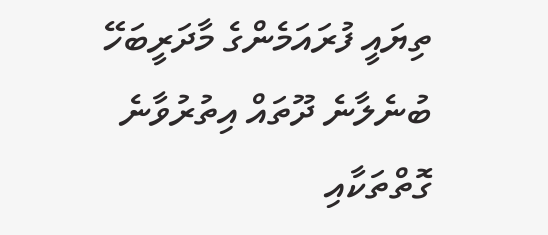ތިޔައީ ފުރައަމެންގެ މާދަރީބަހޭ ބުނެލާނެ ދޫތައް އިތުރުވާނެ ގޮތްތަކާއި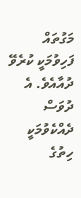މަގުތައް ފަހިވުމަކީ ކުރެވޭ ދުއާއެވެ. އެ ދުވަސް ދެއްކެވުމަކީ ހިތުގެ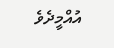އުއްމީދެވެ